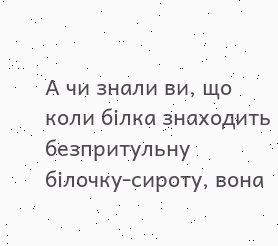А чи знали ви, що коли білка знаходить безпритульну білочку‑сироту, вона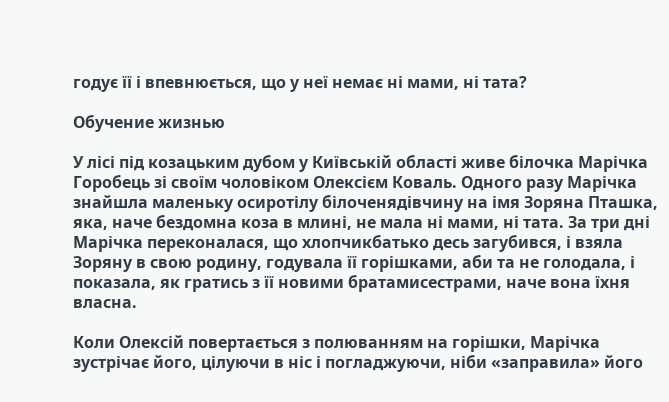годує її і впевнюється, що у неї немає ні мами, ні тата?

Обучение жизнью

У лісі під козацьким дубом у Київській області живе білочка Марічка Горобець зі своїм чоловіком Олексієм Коваль. Одного разу Марічка знайшла маленьку осиротілу білоченядівчину на імя Зоряна Пташка, яка, наче бездомна коза в млині, не мала ні мами, ні тата. За три дні Марічка переконалася, що хлопчикбатько десь загубився, і взяла Зоряну в свою родину, годувала її горішками, аби та не голодала, і показала, як гратись з її новими братамисестрами, наче вона їхня власна.

Коли Олексій повертається з полюванням на горішки, Марічка зустрічає його, цілуючи в ніс і погладжуючи, ніби «заправила» його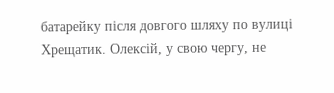батарейку після довгого шляху по вулиці Хрещатик. Олексій, у свою чергу, не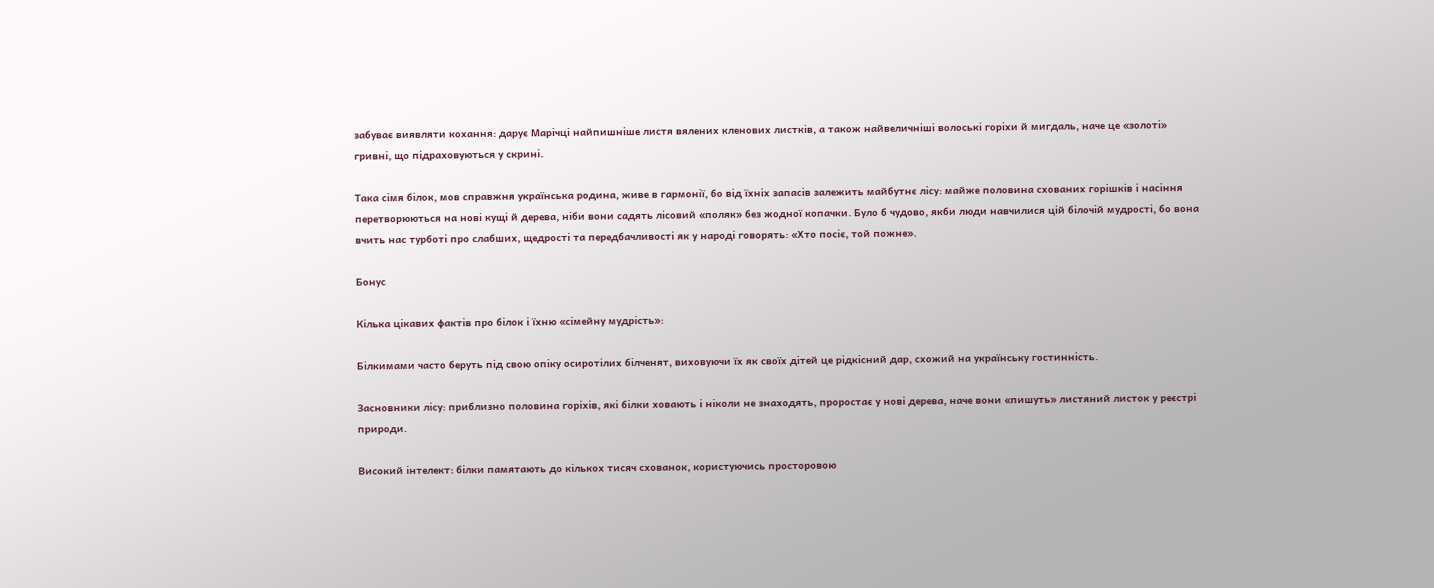забуває виявляти кохання: дарує Марічці найпишніше листя вялених кленових листків, а також найвеличніші волоські горіхи й мигдаль, наче це «золоті» гривні, що підраховуються у скрині.

Така сімя білок, мов справжня українська родина, живе в гармонії, бо від їхніх запасів залежить майбутнє лісу: майже половина схованих горішків і насіння перетворюються на нові кущі й дерева, ніби вони садять лісовий «поляк» без жодної копачки. Було б чудово, якби люди навчилися цій білочій мудрості, бо вона вчить нас турботі про слабших, щедрості та передбачливості як у народі говорять: «Хто посіє, той пожне».

Бонус

Кілька цікавих фактів про білок і їхню «сімейну мудрість»:

Білкимами часто беруть під свою опіку осиротілих білченят, виховуючи їх як своїх дітей це рідкісний дар, схожий на українську гостинність.

Засновники лісу: приблизно половина горіхів, які білки ховають і ніколи не знаходять, проростає у нові дерева, наче вони «пишуть» листяний листок у реєстрі природи.

Високий інтелект: білки памятають до кількох тисяч схованок, користуючись просторовою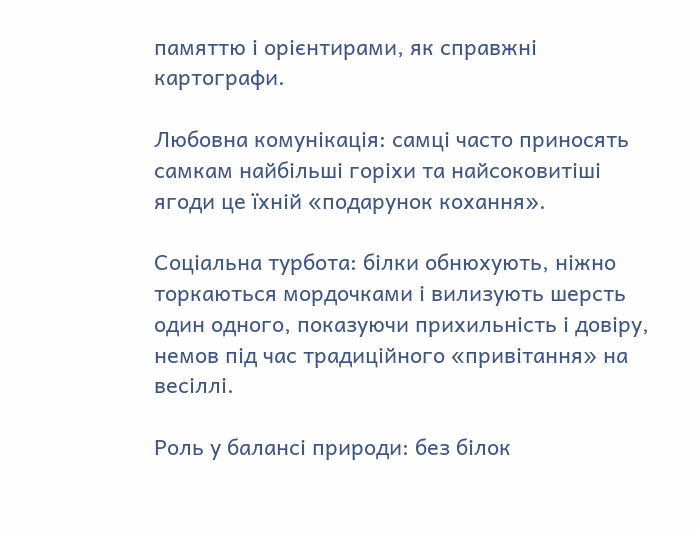памяттю і орієнтирами, як справжні картографи.

Любовна комунікація: самці часто приносять самкам найбільші горіхи та найсоковитіші ягоди це їхній «подарунок кохання».

Соціальна турбота: білки обнюхують, ніжно торкаються мордочками і вилизують шерсть один одного, показуючи прихильність і довіру, немов під час традиційного «привітання» на весіллі.

Роль у балансі природи: без білок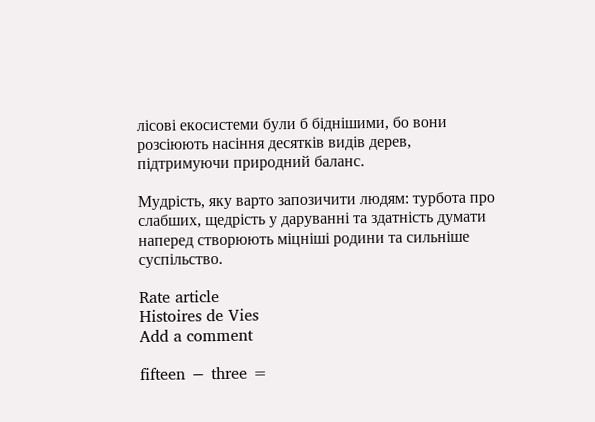лісові екосистеми були б біднішими, бо вони розсіюють насіння десятків видів дерев, підтримуючи природний баланс.

Мудрість, яку варто запозичити людям: турбота про слабших, щедрість у даруванні та здатність думати наперед створюють міцніші родини та сильніше суспільство.

Rate article
Histoires de Vies
Add a comment

fifteen − three =